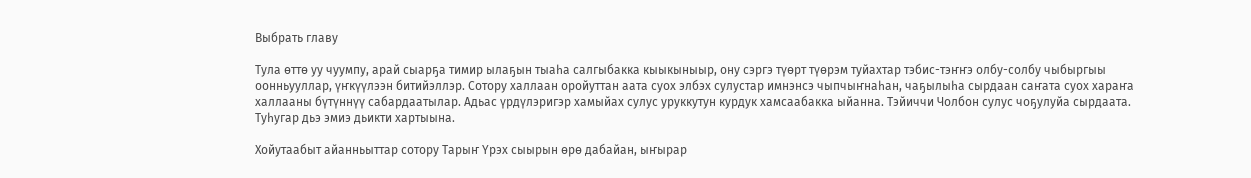Выбрать главу

Тула өттө уу чуумпу, арай сыарҕа тимир ылаҕын тыаһа салгыбакка кыыкыныыр, ону сэргэ түөрт түөрэм туйахтар тэбис-тэҥҥэ олбу-солбу чыбыргыы оонньууллар, үҥкүүлээн битийэллэр. Сотору халлаан оройуттан аата суох элбэх сулустар имнэнсэ чыпчыҥнаһан, чаҕылыһа сырдаан саҥата суох хараҥа халлааны бүтүннүү сабардаатылар. Адьас үрдүлэригэр хамыйах сулус уруккутун курдук хамсаабакка ыйанна. Тэйиччи Чолбон сулус чоҕулуйа сырдаата. Туһугар дьэ эмиэ дьикти хартыына.

Хойутаабыт айанньыттар сотору Тарыҥ Үрэх сыырын өрө дабайан, ыҥырар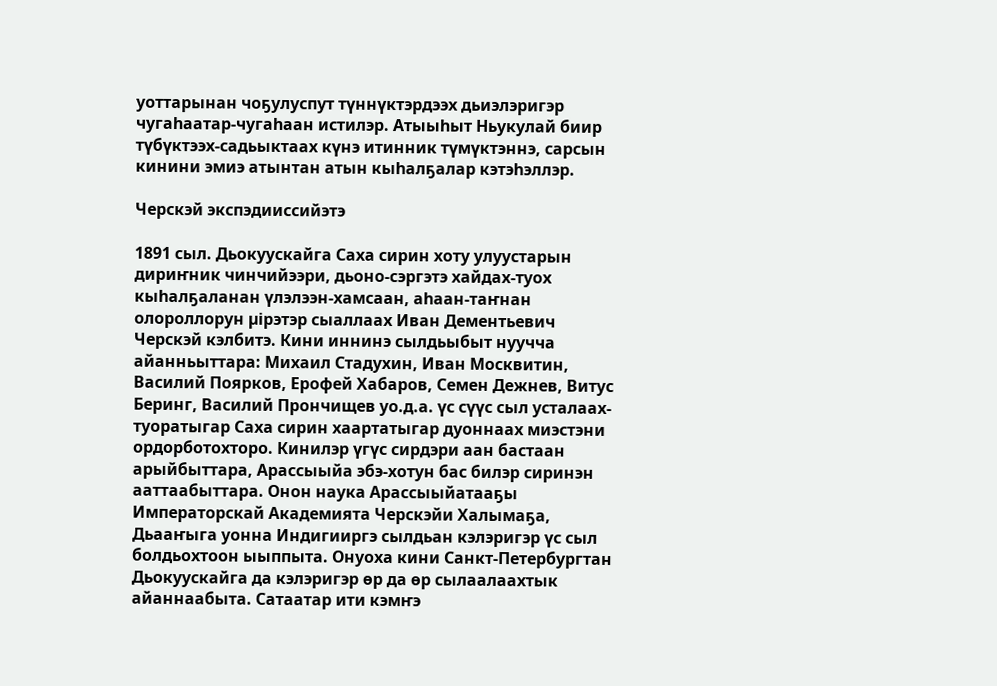уоттарынан чоҕулуспут түннүктэрдээх дьиэлэригэр чугаһаатар-чугаһаан истилэр. Атыыһыт Ньукулай биир түбүктээх-садьыктаах күнэ итинник түмүктэннэ, сарсын кинини эмиэ атынтан атын кыһалҕалар кэтэһэллэр.

Черскэй экспэдииссийэтэ

1891 сыл. Дьокуускайга Саха сирин хоту улуустарын дириҥник чинчийээри, дьоно-сэргэтэ хайдах-туох кыһалҕаланан үлэлээн-хамсаан, аhаан-таҥнан олороллорун µірэтэр сыаллаах Иван Дементьевич Черскэй кэлбитэ. Кини иннинэ сылдьыбыт нуучча айанньыттара: Михаил Стадухин, Иван Москвитин, Василий Поярков, Ерофей Хабаров, Семен Дежнев, Витус Беринг, Василий Прончищев уо.д.а. үс сүүс сыл усталаах-туоратыгар Саха сирин хаартатыгар дуоннаах миэстэни ордорботохторо. Кинилэр үгүс сирдэри аан бастаан арыйбыттара, Арассыыйа эбэ-хотун бас билэр сиринэн ааттаабыттара. Онон наука Арассыыйатааҕы Императорскай Академията Черскэйи Халымаҕа, Дьааҥыга уонна Индигииргэ сылдьан кэлэригэр үс сыл болдьохтоон ыыппыта. Онуоха кини Санкт-Петербургтан Дьокуускайга да кэлэригэр өр да өр сылаалаахтык айаннаабыта. Сатаатар ити кэмҥэ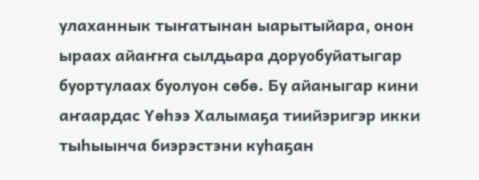улаханнык тыҥатынан ыарытыйара, онон ыраах айаҥҥа сылдьара доруобуйатыгар буортулаах буолуон сөбө. Бу айаныгар кини аҥаардас Үөhээ Халымаҕа тиийэригэр икки тыhыынча биэрэстэни куhаҕан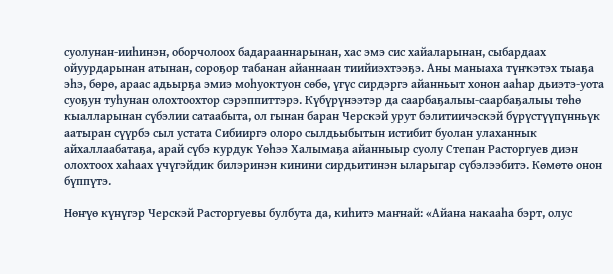суолунан-ииһинэн, оборчолоох бадарааннарынан, хас эмэ сис хайаларынан, сыбардаах ойуурдарынан атынан, сороҕор табанан айаннаан тиийиэхтээҕэ. Аны маныаха түҥкэтэх тыаҕа эhэ, бөрө, араас адьырҕа эмиэ моhуоктуон сөбө, үгүс сирдэргэ айанньыт хонон ааhар дьиэтэ-уота суоҕун туhунан олохтоохтор сэрэппиттэрэ. Күбүрүнээтэр да саарбаҕалыы-саарбаҕалыы төhө кыалларынан сүбэлии сатаабыта, ол гынан баран Черскэй урут бэлитиичэскэй бүрүстүүпүнньүк аатыран сүүрбэ сыл устата Сибииргэ олоро сылдьыбытын истибит буолан улаханнык айхаллаабатаҕа, арай сүбэ курдук Үөhээ Халымаҕа айанныыр суолу Степан Расторгуев диэн олохтоох хаhаах үчүгэйдик билэринэн кинини сирдьитинэн ыларыгар сүбэлээбитэ. Көмөтө онон бүппүтэ.

Нөҥүө күнүгэр Черскэй Расторгуевы булбута да, киhитэ маҥнай: «Айана накааhа бэрт, олус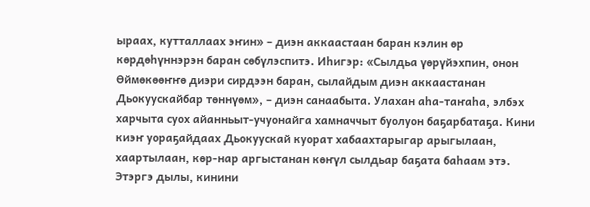ыраах, кутталлаах эҥин» – диэн аккаастаан баран кэлин өр көрдөhүннэрэн баран сөбүлэспитэ. Иhигэр: «Сылдьа үөрүйэхпин, онон Өймөкөөҥҥө диэри сирдээн баран, сылайдым диэн аккаастанан Дьокуускайбар төннүөм», – диэн санаабыта. Улахан аhа-таҥаhа, элбэх харчыта суох айанньыт-учуонайга хамначчыт буолуон баҕарбатаҕа. Кини киэҥ уораҕайдаах Дьокуускай куорат хабаахтарыгар арыгылаан, хаартылаан, көр-нар аргыстанан көҥүл сылдьар баҕата баhаам этэ. Этэргэ дылы, кинини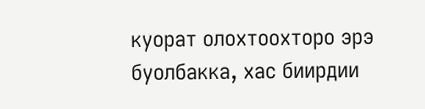куорат олохтоохторо эрэ буолбакка, хас биирдии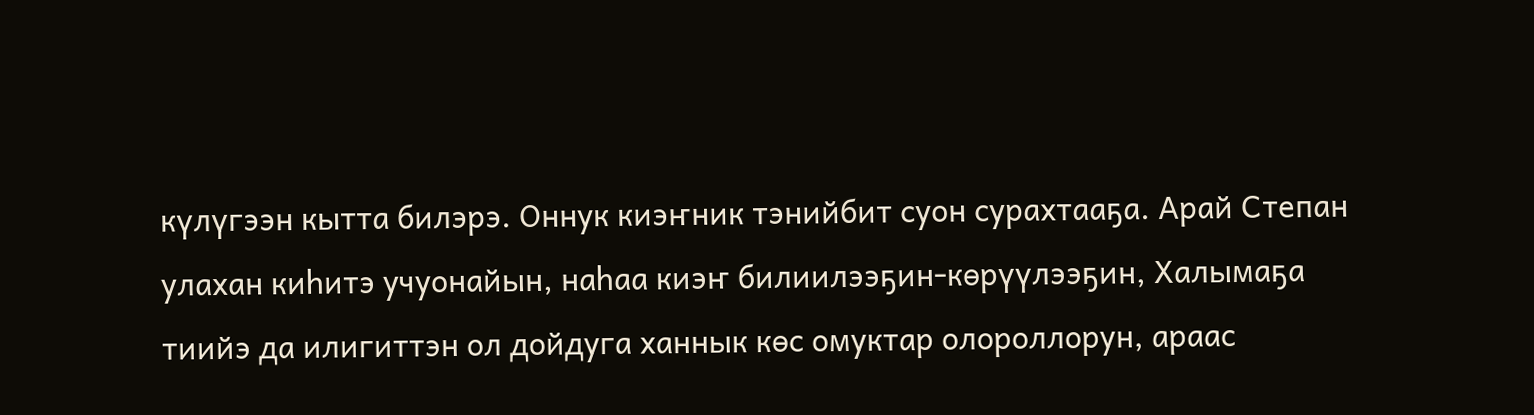күлүгээн кытта билэрэ. Оннук киэҥник тэнийбит суон сурахтааҕа. Арай Степан улахан киhитэ учуонайын, наhаа киэҥ билиилээҕин-көрүүлээҕин, Халымаҕа тиийэ да илигиттэн ол дойдуга ханнык көс омуктар олороллорун, араас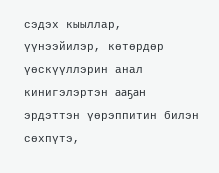сэдэх кыыллар, үүнээйилэр, көтөрдөр үөскүүллэрин анал кинигэлэртэн ааҕан эрдэттэн үөрэппитин билэн сөхпүтэ,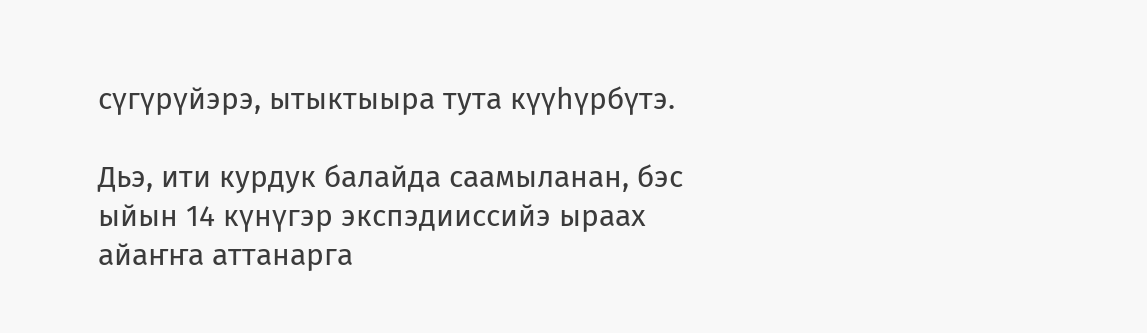сүгүрүйэрэ, ытыктыыра тута күүhүрбүтэ.

Дьэ, ити курдук балайда саамыланан, бэс ыйын 14 күнүгэр экспэдииссийэ ыраах айаҥҥа аттанарга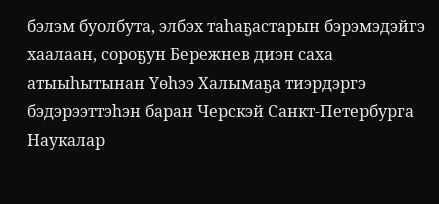бэлэм буолбута, элбэх таhаҕастарын бэрэмэдэйгэ хаалаан, сороҕун Бережнев диэн саха атыыhытынан Үөhээ Халымаҕа тиэрдэргэ бэдэрээттэhэн баран Черскэй Санкт-Петербурга Наукалар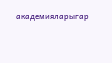академияларыгар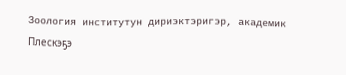Зоология институтун дириэктэригэр, академик Плескэҕэ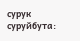сурук суруйбута: